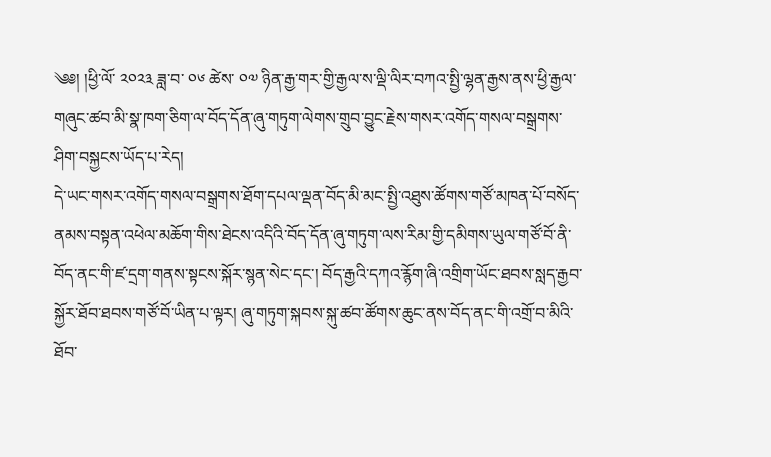༄༅། །ཕྱི་ལོ་ ༢༠༢༣ ཟླ་བ་ ༠༦ ཚེས་ ༠༧ ཉིན་རྒྱ་གར་གྱི་རྒྱལ་ས་ལྡི་ལིར་བཀའ་སྤྱི་ལྷན་རྒྱས་ནས་ཕྱི་རྒྱལ་གཞུང་ཚབ་མི་སྣ་ཁག་ཅིག་ལ་བོད་དོན་ཞུ་གཏུག་ལེགས་གྲུབ་བྱུང་རྗེས་གསར་འགོད་གསལ་བསྒྲགས་ཤིག་བསྐྱངས་ཡོད་པ་རེད།
དེ་ཡང་གསར་འགོད་གསལ་བསྒྲགས་ཐོག་དཔལ་ལྡན་བོད་མི་མང་སྤྱི་འཐུས་ཚོགས་གཙོ་མཁན་པོ་བསོད་ནམས་བསྟན་འཕེལ་མཆོག་གིས་ཐེངས་འདིའི་བོད་དོན་ཞུ་གཏུག་ལས་རིམ་གྱི་དམིགས་ཡུལ་གཙོ་བོ་ནི་བོད་ནང་གི་ཛ་དྲག་གནས་སྟངས་སྐོར་སྙན་སེང་དང་། བོད་རྒྱའི་དཀའ་རྙོག་ཞི་འགྲིག་ཡོང་ཐབས་སླད་རྒྱབ་སྐྱོར་ཐོབ་ཐབས་གཙོ་བོ་ཡིན་པ་ལྟར། ཞུ་གཏུག་སྐབས་སྐུ་ཚབ་ཚོགས་ཆུང་ནས་བོད་ནང་གི་འགྲོ་བ་མིའི་ཐོབ་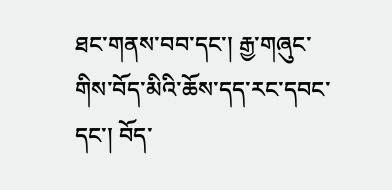ཐང་གནས་བབ་དང་། རྒྱ་གཞུང་གིས་བོད་མིའི་ཆོས་དད་རང་དབང་དང་། བོད་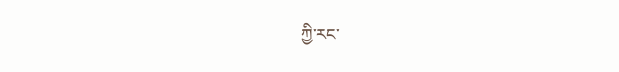ཀྱི་རང་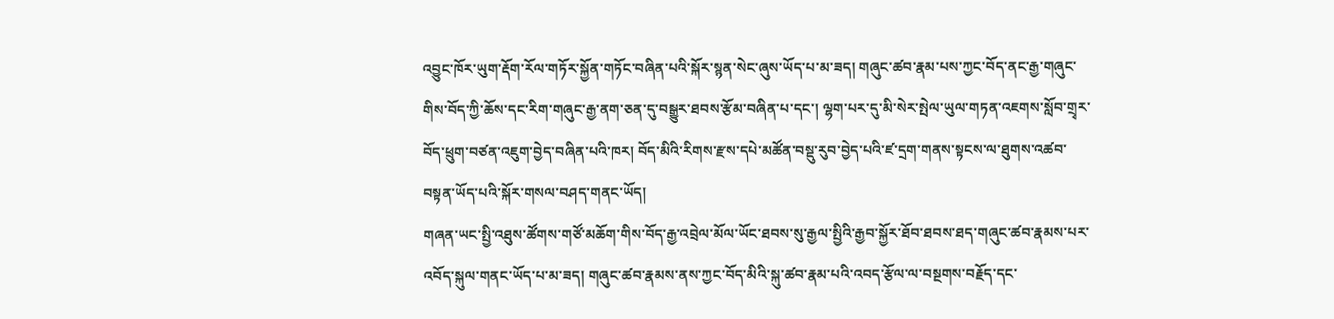འབྱུང་ཁོར་ཡུག་རྡོག་རོལ་གཏོར་སྐྱོན་གཏོང་བཞིན་པའི་སྐོར་སྙན་སེང་ཞུས་ཡོད་པ་མ་ཟད། གཞུང་ཚབ་རྣམ་པས་ཀྱང་བོད་ནང་རྒྱ་གཞུང་གིས་བོད་ཀྱི་ཆོས་དང་རིག་གཞུང་རྒྱ་ནག་ཅན་དུ་བསྒྱུར་ཐབས་རྩོམ་བཞིན་པ་དང་། ལྷག་པར་དུ་མི་སེར་སྤེལ་ཡུལ་གཏན་འཇགས་སློབ་གྲྭར་བོད་ཕྲུག་བཙན་འཇུག་བྱེད་བཞིན་པའི་ཁར། བོད་མིའི་རིགས་རྫས་དཔེ་མཚོན་བསྡུ་རུབ་བྱེད་པའི་ཛ་དྲག་གནས་སྟངས་ལ་ཐུགས་འཚབ་བསྟན་ཡོད་པའི་སྐོར་གསལ་བཤད་གནང་ཡོད།
གཞན་ཡང་སྤྱི་འཐུས་ཚོགས་གཙོ་མཆོག་གིས་བོད་རྒྱ་འབྲེལ་མོལ་ཡོང་ཐབས་སུ་རྒྱལ་སྤྱིའི་རྒྱབ་སྐྱོར་ཐོབ་ཐབས་ཐད་གཞུང་ཚབ་རྣམས་པར་འབོད་སྐུལ་གནང་ཡོད་པ་མ་ཟད། གཞུང་ཚབ་རྣམས་ནས་ཀྱང་བོད་མིའི་སྐུ་ཚབ་རྣམ་པའི་འབད་རྩོལ་ལ་བསྔགས་བརྗོད་དང་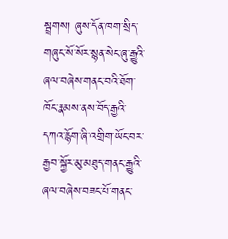སྦྲགས། ཞུས་དོན་ཁག་སྲིད་གཞུང་སོ་སོར་སྙན་སེང་ཞུ་རྒྱུའི་ཞལ་བཞེས་གནང་བའི་ཐོག་ཁོང་རྣམས་ནས་བོད་རྒྱའི་དཀའ་རྙོག་ཞི་འགྲིག་ཡོང་བར་རྒྱབ་སྐྱོར་མུ་མཐུད་གནང་རྒྱུའི་ཞལ་བཞེས་བཟང་པོ་གནང་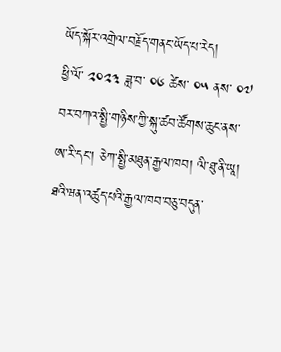ཡོད་སྐོར་འགྲེལ་བརྗོད་གནང་ཡོད་པ་རེད།
ཕྱི་ལོ་ ༢༠༢༣ ཟླ་བ་ ༠༦ ཚེས་ ༠༥ ནས་ ༠༧ བར་བཀའ་སྤྱི་གཉིས་ཀྱི་སྐུ་ཚབ་ཚོགས་ཆུང་ནས་ཨ་རི་དང་། ཅེཀ་སྤྱི་མཐུན་རྒྱལ་ཁབ། ལི་ཐུ་ནི་ཡཱ། ཐའི་ཝན་འཚུད་པའི་རྒྱལ་ཁབ་བཅུ་བདུན་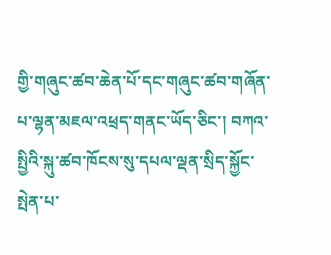གྱི་གཞུང་ཚབ་ཆེན་པོ་དང་གཞུང་ཚབ་གཞོན་པ་ལྷན་མཇལ་འཕྲད་གནང་ཡོད་ཅིང་། བཀའ་སྤྱིའི་སྐུ་ཚབ་ཁོངས་སུ་དཔལ་ལྡན་སྲིད་སྐྱོང་སྤེན་པ་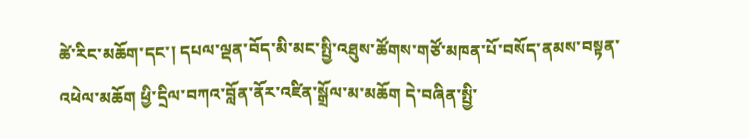ཚེ་རིང་མཆོག་དང་། དཔལ་ལྡན་བོད་མི་མང་སྤྱི་འཐུས་ཚོགས་གཙོ་མཁན་པོ་བསོད་ནམས་བསྟན་འཕེལ་མཆོག ཕྱི་དྲིལ་བཀའ་བློན་ནོར་འཛིན་སྒྲོལ་མ་མཆོག དེ་བཞིན་སྤྱི་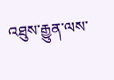འཐུས་རྒྱུན་ལས་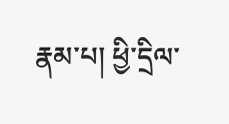རྣམ་པ། ཕྱི་དྲིལ་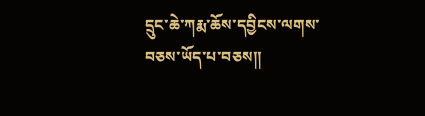དྲུང་ཆེ་ཀརྨ་ཆོས་དབྱིངས་ལགས་བཅས་ཡོད་པ་བཅས།།